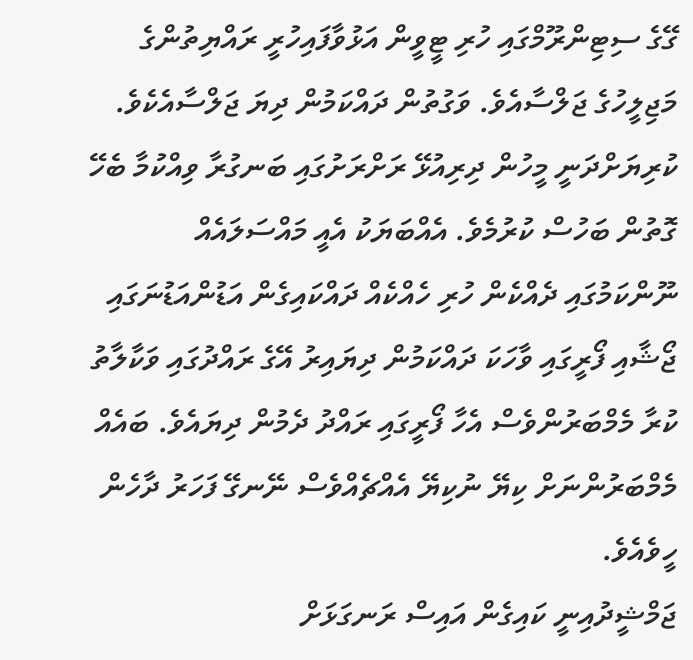ގޭގެ ސިޓިންރޫމްގައި ހުރި ޓީވީން އަޅުވާފައިހުރީ ރައްޔިތުންގެ މަޖިލީހުގެ ޖަލްސާއެވެ. ވަގުތުން ދައްކަމުން ދިޔަ ޖަލްސާއެކެވެ. ކުރިޔަށްދަނީ މީހުން ދިރިއުޅޭ ރަށްރަށުގައި ބަނގުރާ ވިއްކުމާ ބެހޭ ގޮތުން ބަހުސް ކުރުމެވެ. އެއްބަޔަކު އެއީ މައްސަލައެއް ނޫންކަމުގައި ދެއްކެން ހުރި ހެއްކެއް ދައްކައިގެން އަޑުންއަޑުނަގައި ޖޯޝާއި ފޯރީގައި ވާހަކަ ދައްކަމުން ދިޔައިރު އޭގެ ރައްދުގައި ވަކާލާތު ކުރާ މެމްބަރުންވެސް އެހާ ފޯރީގައި ރައްދު ދެމުން ދިޔައެވެ. ބައެއް މެމްބަރުންނަށް ކިޔޭ ނުކިޔޭ އެއްޗެއްވެސް ނޭނގޭ ފަހަރު ދާހެން ހީވެއެވެ.
ޖަމްޝީދުއިނީ ކައިގެން އައިސް ރަނގަޅަށް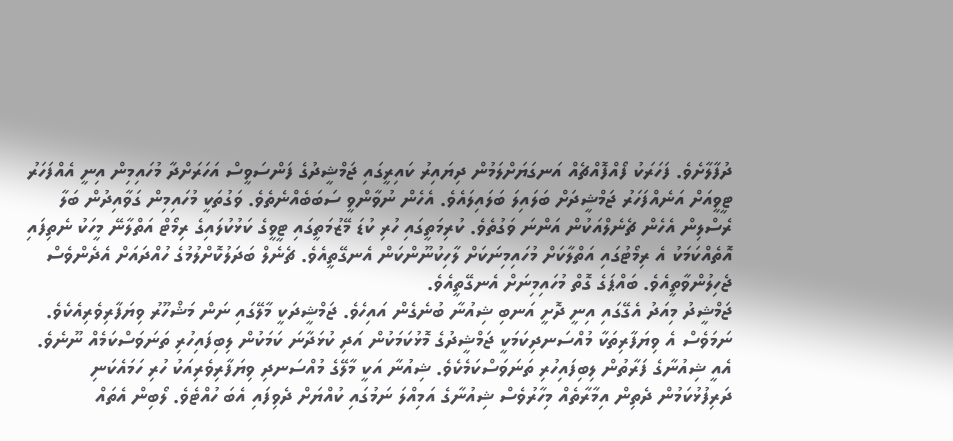ދުފާލާށެވެ. ފަހަރަކު ފޯއްފޮއްޗެއް އަނގަޔަށްލަމުން ދިޔައިރު ކައިރީގައި ޖަމްޝީދުގެ ފަންސަވީސް އަހަރަށްދާ މުހައިމިން އިނީ އެއްފަހަރު ޓީވީއަށް އަނެއްފަހަރު ޖަމްޝީދަށް ބަލައިލަ ބަލައިލައެވެ. އެހެން ނުވާންވީ ސަބަބެއްނެތެވެ. ވަގުތަކީ މުހައިމިން ގަވާއިދުން ބަލާ ރެސްލިން އެހެން ޗެނެލްއަކުން އަންނަ ވަގުތެވެ. ކުރިމަތީގައި ހުރި ކުޑަ މޭޒުމަތީގައި ޓީވީގެ ކަޅުކުލައިގެ ރިމޯޓް އަތްލާނޭ މީހަކު ނެތިފައި އޮތެއްކަމަކު އެ ރިމޯޓުގައި އަތްލާކަށް މުހައިމިނަކަށް ލާހިކުނޫންކަން އެނގޭތީއެވެ. ޗެނެލް ބަދަލުކޮށްލުމުގެ ހުއްދައަށް އެދެންވެސް ޖެހިލުންވާތީއެވެ. ބައްޕަގެ ގޮތް މުހައިމިނަށް އެނގޭތީއެވެ.
ޖަމްޝީދު މިއަދު އެގޭގައި އިނީ ދޮށީ އަނބި ޝިއުނާ ބުނެގެން އައިހެވެ. ޖަމްޝީދަކީ މާލޭގައި ނަން މަޝްހޫރު ވިޔަފާރިވެރިއެކެވެ. ނަމަވެސް އެ ވިޔަފާރިތަކާ މުއްސަނދިކަމަކީ ޖަމްޝީދުގެ މޮޅުކަމަކުން އަދި ކުޅަދާނަ ކަމަކުން ލިބިފައިހުރި ތަނަވަސްކަމެއް ނޫނެވެ. އެއީ ޝިއުނާގެ ފަރާތުން ލިބިފައިހުރި ތަނަވަސްކަމެކެވެ. ޝިއުނާ އަކީ މާލޭގެ މުއްސަނދި ވިޔަފާރިވެރިއަކު ހުރި ހަމައެކަނި ދަރިފުޅުކަމުން ދެތިން އިމާރާތެއް މިހާރުވެސް ޝިއުނާގެ އަމިއްލަ ނަމުގައި ކުއްޔަށް ދެވިފައި އެބަ ހުއްޓެވެ. ލޯބިން އެތައް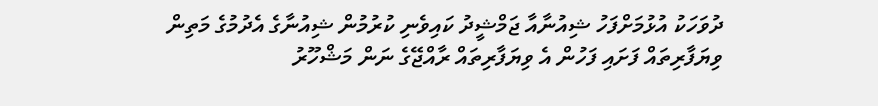ދުވަހަކު އުޅުމަށްފަހު ޝިއުނާއާ ޖަމްޝީދު ކައިވެނި ކުރުމުން ޝިއުނާގެ އެދުމުގެ މަތިން ވިޔަފާރިތައް ފަށައި ފަހުން އެ ވިޔަފާރިތައް ރާއްޖޭގެ ނަން މަޝްހޫރު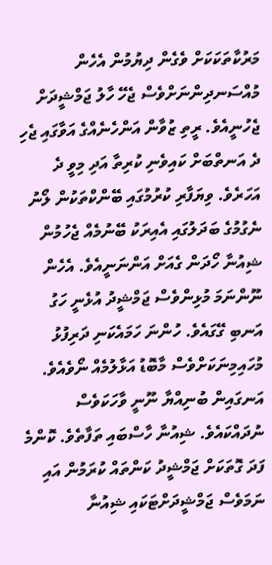މަރުކާތަކަކަށް ވެގެން ދިޔުމުން އެހެން މުއްސަނދިންނަށްވެސް ޖެހޭ ހާލު ޖަމްޝީދަށް ޖެހުނީއެވެ. ރީތި ޒުވާން އަންހެނެއްގެ އަވާގައި ޖެހި ދެ އަނތްބަށް ކައިވެނި ކުރިތާ އަދި މިވީ ދެ އަހަރެވެ. ވިޔަފާރި ކުރުމުގައި ބޭންކްތަކުން ލޯނު ނެގުމުގެ ބަދަލުގައި އެއިރަކު ބޭނުމެއް ޖެހުމުން ޝިއުނާ ހޯދަން ގެއަށް އަންނަނީއެވެ. އެހެން ނޫންނަމަ މުޅިންވެސް ޖަމްޝީދު އުޅެނީ ހަގު އަނބި ގޭގައެވެ. ހުންނަ ހަމައެކަނި ދަރިފުޅު މުހައިމިނަކަށްވެސް މާބޮޑު އަޅާލުމެއް ނޯވެއެވެ. އަނގައިން ބުނިއްޔާ ނޫނީ ވާހަކަވެސް ނުދައްކައެވެ. ޝިއުނާ ހާސްބައި ތަފާތެވެ. ކޮންމެ ފަދަ ގޮތަކަށް ޖަމްޝީދު ކަންތައް ކުރަމުން އައި ނަމަވެސް ޖަމްޝީދަށްޓަކައި ޝިއުނާ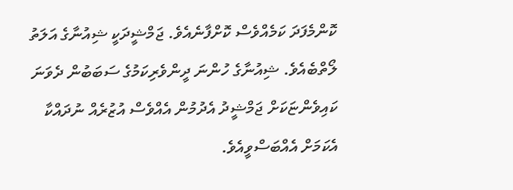ކޮންމެފަދަ ކަމެއްވެސް ކޮށްފާނެއެވެ. ޖަމްޝީދަކީ ޝިއުނާގެ އަލަތު ލޯތްބެއެވެ. ޝިއުނާގެ ހުންނަ ދީންވެރިކަމުގެ ސަބަބުން ދެވަނަ ކައިވެންޏަކަށް ޖަމްޝީދު އެދުމުން އެއްވެސް އުޒުރެއް ނުދައްކާ އެކަމަށް އެއްބަސްވީއެވެ.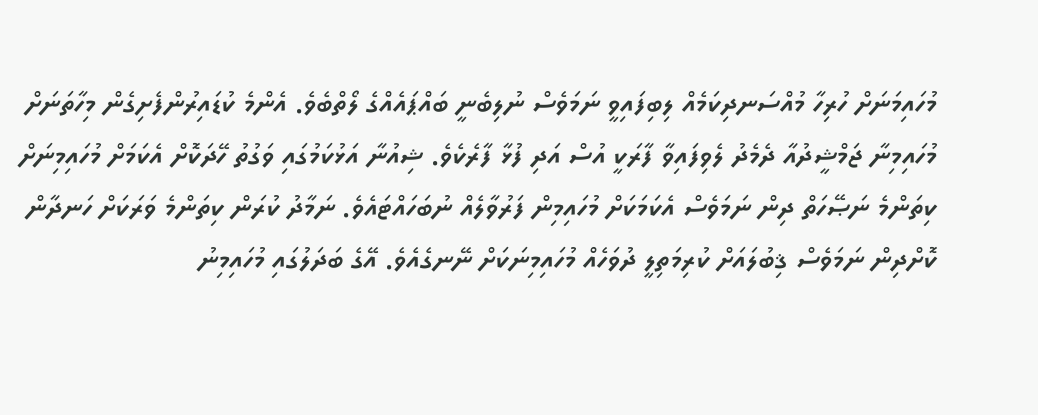މުހައިމަނަށް ހުރިހާ މުއްސަނދިކަމެއް ލިބިފައިވީ ނަމަވެސް ނުލިބެނީ ބައްޕައެއްގެ ލޯތްބެވެ. އެންމެ ކުޑައިރުންފެށިގެން މިހާތަނަށް މުހައިމިނާ ޖަމްޝީދުއާ ދެމެދު ލެވިފައިވާ ފާރަކީ އުސް އަދި ފުޅާ ފާރެކެވެ. ޝިއުނާ އަޅުކަމުގައި ވަގުތު ހޭދަކޮށް އެކަމަށް މުހައިމިނަށް ކިތަންމެ ނަޞޭހަތް ދިން ނަމަވެސް އެކަމަކަށް މުހައިމިން ފަރުވާލެއް ނުބަހައްޓައެވެ. ނަމާދު ކުރަން ކިތަންމެ ވަރަކަށް ހަނދާން ކޮށްދިން ނަމަވެސް ޤިބުލައަށް ކުރިމަތިލީ ދުވަހެއް މުހައިމިނަކަށް ނޭނގެއެވެ. އޭގެ ބަދަލުގައި މުހައިމިނު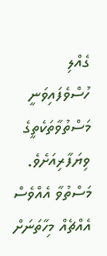ގެއްލި ހުސްވެފައިވަނީ މަސްތުވާތަކެތީގެ ވިޔަފާރިއަށެވެ. މަސްތުވާ އެއްވެސް އެއްޗެއް މިހާތަނަށް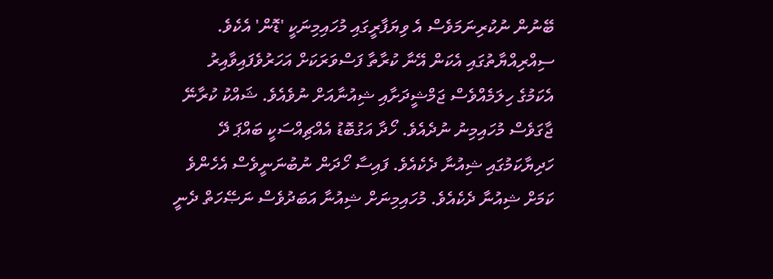ބޭނުން ނުކުރިނަމަވެސް އެ ވިޔަފާރީގައި މުހައިމިނަކީ 'ޑޮން' އެކެވެ. ސިއްރިއްޔާތުގައި އެކަން އޭނާ ކުރާތާ ފަސްވަރަކަށް އަހަރުވެފައިވާއިރު އެކަމުގެ ހިލަމެއްވެސް ޖަމްޝީދަށާއި ޝިއުނާއަށް ނުވެއެވެ. ޝައްކު ކުރާނޭ ޖާގަވެސް މުހައިމިނު ނުދެއެވެ. ހޯދާ އަގުބޮޑު އެއްޗިއްސަކީ ބައްޕަ ދޭ ހަދިޔާކަމުގައި ޝިއުނާ ދެކެއެވެ. ފައިސާ ހޯދަން ނުބުނަނީވެސް އެހެންވެ ކަމަށް ޝިއުނާ ދެކެއެވެ. މުހައިމިނަށް ޝިއުނާ އަބަދުވެސް ނަޞޭހަތް ދެނީ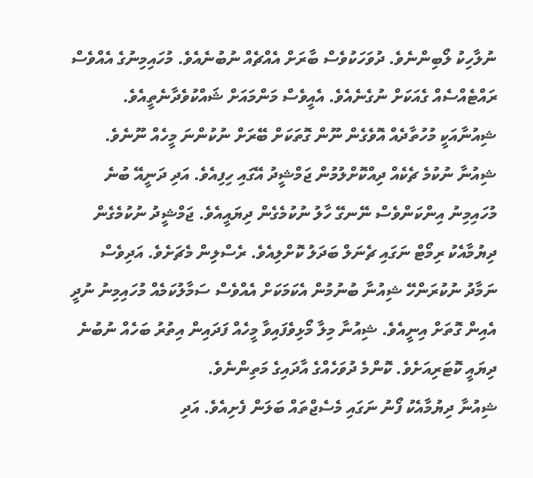ނުލާހިކު ލޯބިންނެވެ. ދުވަހަކުވެސް ބާރަށް އެއްޗެއް ނުބުނެއެވެ. މުހައިމިނުގެ އެއްވެސް ރައްޓެއްސެއް ގެއަކަށް ނުގެނެއެވެ. އެއީވެސް މަންމައަށް ޝައްކުވެދާނެތީއެވެ. ޝިއުނާއަކީ މުހުތާދެއް އޮވެގެން ނޫން ގޮތަކަށް ބޭރަށް ނުކުންނަ މީހެއް ނޫނެވެ.
ޝިއުނާ ނުކުމެ ޗެކެއް ދިއްކޮށްލުމުން ޖަމްޝީދު އޭގައި ހިފިއެވެ. އަދި ދަނީއޭ ބުނެ މުހައިމިނު އިންކަންވެސް ނޭނގޭ ހާލު ނުކުމެގެން ދިޔައީއެވެ. ޖަމްޝީދު ނުކުމެގެން ދިޔުމާއެކު ރިމޯޓް ނަގައި ޗެނަލް ބަދަލު ކޮށްލިއެވެ. ރެސްލިން މެޗަށެވެ. އަދިވެސް ނަމާދު ނުކުރަންހޭ ޝިއުނާ ބުނުމުން އެކަމަކަށް އެއްވެސް ސަމާލުކަމެއް މުހައިމިނު ނުދީ އެއިން ގޮތަށް އިނީއެވެ. ޝިއުނާ މިލާ މޯޅިވެފައިވާ މީހެއް ފަދައިން އިތުރު ބަހެއް ނުބުނެ ދިޔައީ ކޮޓަރިއަށެވެ. ކޮންމެ ދުވަހެއްގެ އާދައިގެ މަތިންނެވެ.
ޝިއުނާ ދިޔުމާއެކު ފޯނު ނަގައި މެސެޖްތައް ބަލަން ފެށިއެވެ. އަދި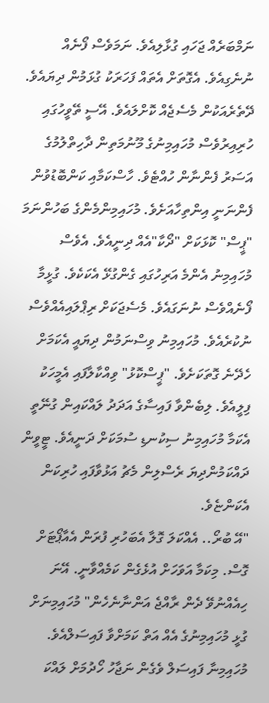ނަމްބަރެއް ޖަހައި ގުޅާލިއެވެ. ނަމަވެސް ފޯނެއް ނުނެގިއެވެ. އެގޮތަށް އެތައް ފަހަރަކު ގުޅަމުން ދިޔައެވެ. ދޭތެރެއަކުން މެސެޖެއް ކޮށްލައެވެ. އޭސީ ތޭވީހުގައި ހުރިއިރުވެސް މުހައިމިނުގެ މޫނުމަތިން ދާހިތްލުމުގެ އަސަރު ފެންނާން ހުއްޓެވެ. ހާސްކަމާއި ކަންބޮޑުވުން ފެންނަނީ އިންތިހާއަށެވެ. މުހައިމިންމެންގެ ބަހުންނަމަ "ޕީސް" ކޮޅަކަށް "ދޯކާ"އެއް ދިނީއެވެ. އެވެސް މުހައިމިނު އެންމެ އަރިހުގައި ގެންގުޅޭ އެކަކެވެ. ގުޅީމާ ފޯނެއްވެސް ނުނަގައެވެ. މެސެޖަކަށް ރިޕްލައިއެއްވެސް ނުކުރެއެވެ. މުހައިމިނު ވިސްނަމުން ދިޔައީ އެކަމަށް ހެދޭނެ ގޮތަކަށެވެ. "ޕީސްކޮޅު" ވިއްކާލާފައި އެމީހަކު ފިލީއެވެ. ލިބެންވާ ފައިސާގެ އަދަދު ލައްކައިން ގުނޭތީ އެކަމާ މުހައިމިނު ސިކުނޑި ސުމަކަށް ދަނީއެވެ. ޓީވީން ދައްކަމުންދިޔަ ރެސްލިން މެޗު އަޅުވާފައި ހުރިކަން އެކަންޏެވެ.
"އޭ ބުރޯ.. އެއްކަލަ ގޮލާ އެބަހުރި ފުރަން އެއާޕޯޓަށް ގޮސް. މިކަމާ އަވަހަށް އުޅެގެން ކަމެއްވާނީ. އޭނަ ހިއެއްނުވޭ ދެން ރާއްޖެ އަންނާނެހެން" މުހައިމިނަށް ގުޅީ މުހައިމިނުގެ އެއް އަތް ކަމަށްވާ ފައިސަލްއެވެ. މުހައިމިނާ ފައިސަލް ވެގެން ނަޖާހު ހޯދުމަށް ލައްކަ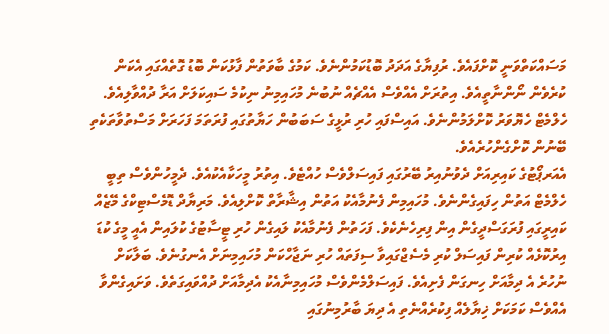މަސައްކަތްވަނީ ކޮށްފައެވެ. ރުފިޔާގެ އަދަދު ބޮޑުކަމުންނެވެ. ކަމުގެ ބާވަތުން ފާޅުކަން ބޮޑު ގޮތެއްގައި އެކަން ކުރެވެން ނޯންނާތީއެވެ. އިތުރަށް އެއްވެސް އެއްޗެއް ނުބުނެ މުހައިމިނު ނިކުމެ ސައިކަލަށް އަރާ ދުއްވާލިއެވެ. ހެލްމެޓް ހެޔޮވަރު ކޮށްލަމުންނެވެ. އައިސްފައި ހުރި ރުޅީގެ ސަބަބުން ހަޔާތުގައި ފުރަތަމަ ފަހަރަށް މަސްތުވާތަކެތި ބޭނުން ކޮށްގެންހުރެއެވެ.
އެއަރޕޯޓުގެ ކައިރިއަށް ދެވުނުއިރު ބޭރުގައި ފައިސަލްވެސް ހުއްޓެވެ. އިތުރު މީހަކާއެކުއެވެ. ދެމީހުންވެސް ތިބީ ހެލްމެޓް އަތުން ހިފައިގެންނެވެ. މުހައިމިން ފެނުމާއެކު އަތުން އިޝާރާތް ކޮށްލިއެވެ. މަރިޔާދް ޑޮމެސްޓިކްގެ މޭޒެއް ކައިރީގައި ފުރަގަސްދީގެން އިން ފިރިހެނެކެވެ. ފަހަތުން ފެނުމާއެކު ލައިގެން ހުރި ޓީސާޓުގެ ކުލައިން އެއީ މީގެ ކުޑަ އިރުކޮޅެއް ކުރިން ފައިސަލް ކުރި މެސެޖްގައިވާ ސިފަތައް ހުރި ނަޖާހްކަން މުހައިމިނަށް އެނގުނެވެ. ބަލާކަށް ނުހުރެ އެ ދިމާއަށް ހިނގަން ފެށިއެވެ. ފައިސަލްމެންވެސް މުހައިމިނާއެކު އެދިމާއަށް ދުއްވައިގަތެވެ. ވަށައިގެންވާ އެއްވެސް ކަމަކަށް ޚިޔާލެއް ފިކުރެއްނެތި އެ ދިޔަ ބާރުމިނުގައި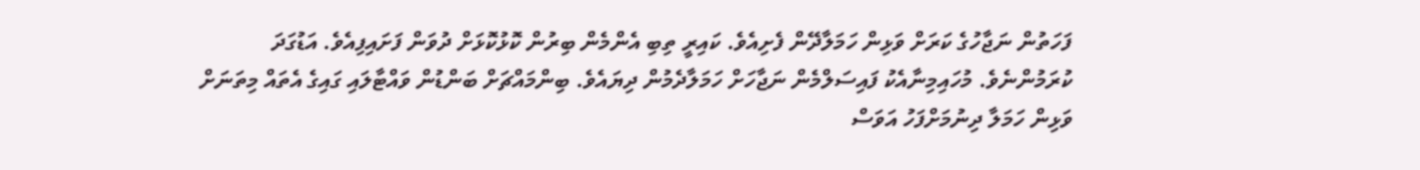ފަހަތުން ނަޖާހުގެ ކަރަށް ވަޅިން ހަމަލާދޭން ފެށިއެވެ. ކައިރީ ތިބި އެންމެން ބިރުން ކޮޅުކޮޅަށް ދުވަން ފަށައިފިއެވެ. އަޑުގަދަ ކުރަމުންނެވެ. މުހައިމިނާއެކު ފައިސަލްމެން ނަޖާހަށް ހަމަލާދެމުން ދިޔައެވެ. ބިންމައްޗަށް ބަންޑުން ވައްޓާލައި ގައިގެ އެތައް މިތަނަށް ވަޅިން ހަމަލާ ދިނުމަށްފަހު އަވަސް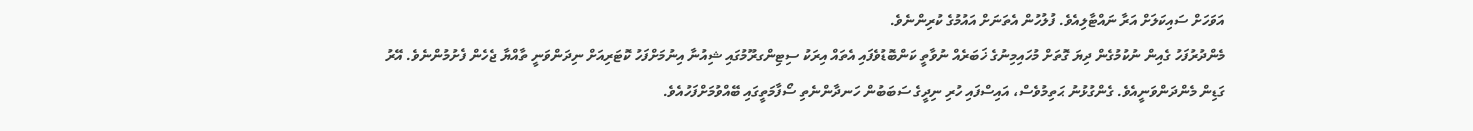އަވަހަށް ސައިކަލަށް އަރާ ނައްޓާލިއެވެ. ފުލުހުން އެތަނަށް އައުމުގެ ކުރިންނެވެ.
މެންދުރުފަހު ގެއިން ނުކުމުގެން ދިޔަ ގޮތަށް މުހައިމިނުގެ ޚަބަރެއް ނުވާތީ ކަންބޮޑުވެފައި އެތައް އިރަކު ސިޓިންގރޫމުގައި ޝިއުނާ އިނުމަށްފަހު ކޮޓަރިއަށް ނިދަންވަނީ ތާއްޔާ ޖެހެން ފެށުމުންނެވެ. އޭރު ގަޑިން މެންދަންވަނީއެވެ. ގެންގުޅުނު ޙަތިމުވެސް، އައިސްފައި ހުރި ނިދީގެ ސަބަބުން ހަނދާންނެތި ސޯފާމަތީގައި ބޭއްވުމަށްފަހުއެވެ.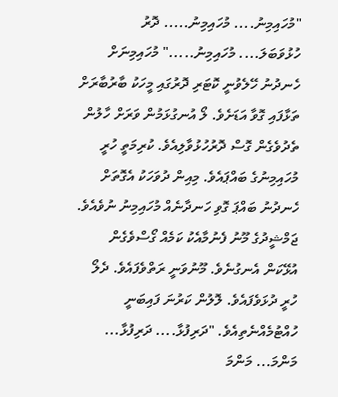"މުހައިމިނު.... މުހައިމިނު..... ދޮރު ހުޅުވަބަލަ.... މުހައިމިނު....." މުހައިމިނަށް ހެނދުނު ހޭލެވުނީ ކޮޓަރި ދޮރުގައި މީހަކު ބާރުބާރަށް ތަޅާފައި ގޮވާ އަޑަށެވެ. ލޯ އުނގުޅަމުން ވަރަށް ހާލުން ތެދުވެގެން ގޮސް ދޮރުހުޅުވާލިއެވެ. ކުރިމަތީ ހުރީ މުހައިމިނުގެ ބައްޕައެވެ. މިއިން ދުވަހަކު އެގޮތަށް ހެނދުނު ބައްޕަ ގޮވި ހަނދާނެއް މުހައިމިނު ނުވެއެވެ. ޖަމްޝީދުގެ މޫނު ފެނުމާއެކު ކަމެއް ގޯސްވެގެން އުޅޭކަން އެނގުނެވެ. މޫނުވަނީ ރަތްވެފައެވެ. ދެލޯ ހުރީ ދުޅަވެފައެވެ. ލޮލުން ކަރުނަ ފައިބަނީ ހުއްޓުމެއްނެތިއެވެ. "ދަރިފުޅާ.... ދަރިފުޅާ... މަންމަ... މަންމަ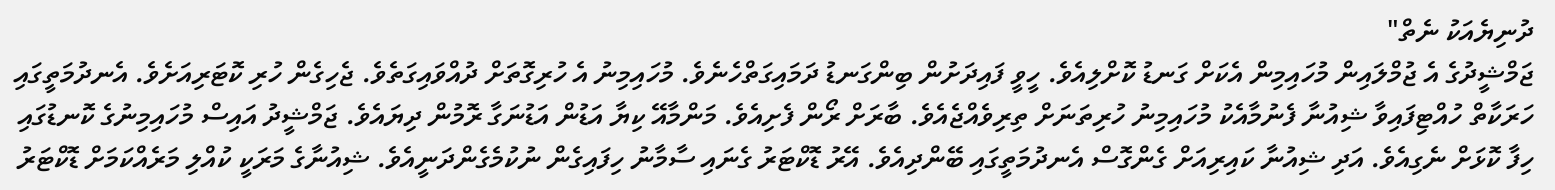ދުނިޔެއަކު ނެތް"
ޖަމްޝީދުގެ އެ ޖުމްލައިން މުހައިމިން އެކަށް ގަނޑު ކޮށްލިއެވެ. ހީވީ ފައިދަށުން ބިންގަނޑު ދަމައިގަތްހެނެވެ. މުހައިމިނު އެ ހުރިގޮތަށް ދުއްވައިގަތެވެ. ޖެހިގެން ހުރި ކޮޓަރިއަށެވެ. އެނދުމަތީގައި ހަރަކާތް ހުއްޓިފައިވާ ޝިއުނާ ފެނުމާއެކު މުހައިމިނު ހުރިތަނަށް ތިރިވެއްޖެއެވެ. ބާރަށް ރޯން ފެށިއެވެ. މަންމާއޭ ކިޔާ އަޑުން އަޑުނަގާ ރޮމުން ދިޔައެވެ. ޖަމްޝީދު އައިސް މުހައިމިނުގެ ކޮނޑުގައި ހިފާ ކޮޅަށް ނެގިއެވެ. އަދި ޝިއުނާ ކައިރިއަށް ގެންގޮސް އެނދުމަތީގައި ބޭންދިއެވެ. އޭރު ޑޮކްޓަރު ގެނައި ސާމާނު ހިފައިގެން ނުކުމެގެންދަނީއެވެ. ޝިއުނާގެ މަރަކީ ކުއްލި މަރެއްކަމަށް ޑޮކްޓަރު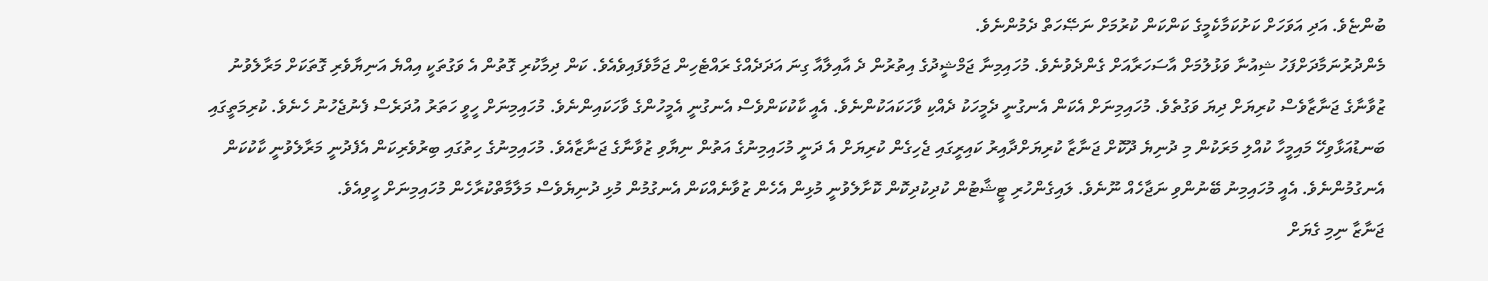ބުންޏެވެ. އަދި އަވަހަށް ކަށުކަމާކެމީގެ ކަންކަން ކުރުމަށް ނަޞޭހަތް ދެމުންނެވެ.
މެންދުރުނަމާދަށްފަހު ޝިއުނާ ވަޅުލުމަށް އާސަހަރާއަށް ގެންދެވުނެވެ. މުހައިމިނާ ޖަމްޝީދުގެ އިތުރުން ދެ އާއިލާއާ ގިނަ އަދަދެއްގެ ރައްޓެހިން ޖަމާވެފައިވެއެވެ. ކަން ދިމާކުރި ގޮތުން އެ ވަގުތަކީ އިއްޔެ އަނިޔާވެރި ގޮތަކަށް މަރާލެވުނު ޒުވާނާގެ ޖަނާޒާވެސް ކުރިޔަށް ދިޔަ ވަގުތެވެ. މުހައިމިނަށް އެކަން އެނގުނީ ދެމީހަކު ދެއްކި ވާހަކައަކުންނެވެ. އެއީ ކާކުކަންވެސް އެނގުނީ އެމީހުންގެ ވާހަކައިންނެވެ. މުހައިމިނަށް ހީވީ ހަތަރު އުދަރެސް ފެނުޖެހުނު ހެނެވެ. ކުރިމަތީގައި ބަނޑުއަޅާވިހޭ މައިމީހާ ކުއްލި މަރަކުން މި ދުނިޔެ ދޫކޮށް ޖަނާޒާ ކުރިޔަށްދާއިރު ކައިރީގައި ޖެހިގެން ކުރިޔަށް އެ ދަނީ މުހައިމިނުގެ އަތުން ނިޔާވި ޒުވާނާގެ ޖަނާޒާއެވެ. މުހައިމިނުގެ ހިތުގައި ބިރުވެރިކަން އެފެދުނީ މަރާލެވުނީ ކާކުކަން އެނގުމުންނެވެ. އެއީ މުހައިމިނު ބޭނުންވި ނަޖާހެއް ނޫނެވެ. ލައިގެންހުރި ޓީޝާޓުން ކުދިކުދިކޮން ކޮށާލެވުނީ މުޅިން އެހެން ޒުވާނެއްކަން އެނގުމުން މުޅި ދުނިޔެވެސް މަލާމާތްކުރާހެން މުހައިމިނަށް ހީވިއެވެ.
ޖަނާޒާ ނިމި ގެޔަށް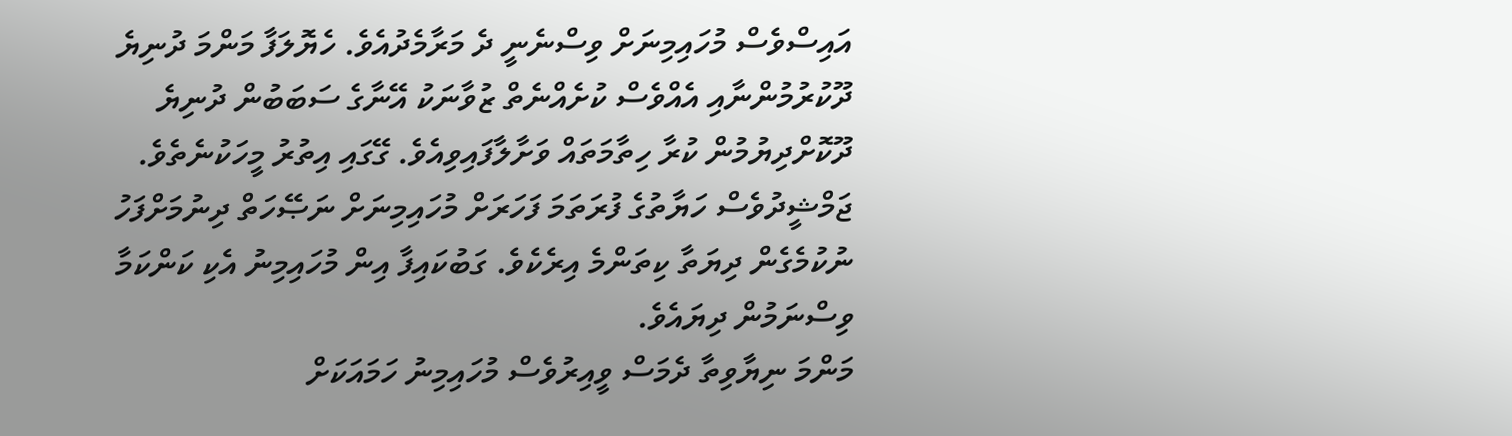އައިސްވެސް މުހައިމިނަށް ވިސްނެނީ ދެ މަރާމެދުއެވެ. ހެޔޮލަފާ މަންމަ ދުނިޔެ ދޫކުރުމުންނާއި އެއްވެސް ކުށެއްނެތް ޒުވާނަކު އޭނާގެ ސަބަބުން ދުނިޔެ ދޫކޮށްދިޔުމުން ކުރާ ހިތާމަތައް ވަށާލާފައިވިއެވެ. ގޭގައި އިތުރު މީހަކުނެތެވެ. ޖަމްޝީދުވެސް ހަޔާތުގެ ފުރަތަމަ ފަހަރަށް މުހައިމިނަށް ނަޞޭހަތް ދިނުމަށްފަހު ނުކުމެގެން ދިޔަތާ ކިތަންމެ އިރެކެވެ. ގަބުކައިފާ އިން މުހައިމިނު އެކި ކަންކަމާ ވިސްނަމުން ދިޔައެވެ.
މަންމަ ނިޔާވިތާ ދެމަސް ވީއިރުވެސް މުހައިމިނު ހަމައަކަށް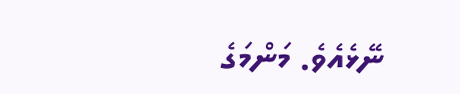ނޭޅެއެވެ. މަންމަގެ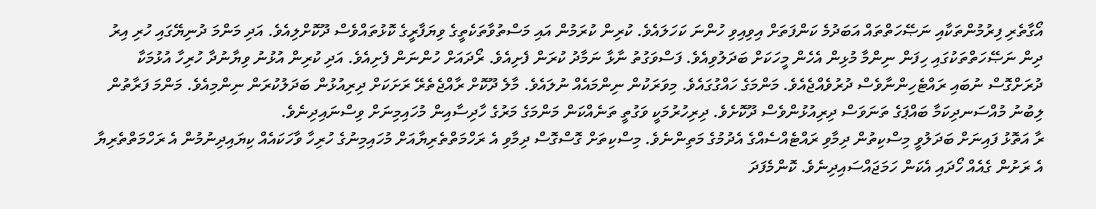އޯގާތެރި ފިރުމުންތަކާއި ނަޞޭހަތްތައް އަބަދުމެ ކަންފަތަށް އިވިއިވި ހުންނަ ކަހަލައެވެ. ކުރިން ކުރަމުން އައި މަސްތުވާތަކެތީގެ ވިޔަފާރީގެ ކޮޅުތައްވެސް ދޫކޮށްލިއެވެ. އަދި މަންމަ ދުނިޔޭގައި ހުރި އިރު ދިން ނަޞޭހަތްތަކުގައި ހިފަން ނިންމާ މުޅިން އެހެން މީހަކަށް ބަދަލުވިއެވެ. ފަސްވަގުތު ނާޅާ ނަމާދު ކުރަން ފެށިއެވެ. ރޯދައަށް ހުންނަން ފެށިއެވެ. އަދި ކުރިން އުޅުނު ވިޔާނުދާ ހުރިހާ އުޅުމަކާ ދުރަށްގޮސް ނުބައި ރައްޓެހިންނާވެސް ދުރުވެއްޖެއެވެ. މަންމަގެ ހައްގުގައެވެ. މިވަރަކުން ނިންމައެއް ނުލައެވެ. މާލެ ދޫކޮށް ރާއްޖެތެރޭ ރަށަކަށް ދިރިއުޅުން ބަދަލުކުރަން ނިންމިއެވެ. މަންމަ ފަރާތުން ލިބުނު މުއްސަނދިކަމާ ބައްޕަގެ ތަނަވަސް ދިރިއުޅުންވެސް ދޫކޮށެވެ. ދިރިހުރުމަކީ ވަގުތީ ތަނެއްކަން މަންމަގެ މަރުގެ ހާދިސާއިން މުހައިމިނަށް ވިސްނައިދިނެވެ.
ރާ އަތޮޅު ފައިނަށް ބަދަލުވީ މިސްކިތުން ދިމާވި ރައްޓެއްސެއްގެ އެދުމުގެ މަތިންނެވެ. މިސްކިތަށް ގޮސްގޮސް ދިމާވި އެ ރަހްމަތްތެރިޔާއަށް މުހައިމިނުގެ ހުރިހާ ވާހަކައެއް ކިޔައިދިނުމުން އެ ރަހްމަތްތެރިޔާ އެ ރަށުން ގެއެއް ހޯދައި އެކަން ހަމަޖައްސައިދިނެވެ. ކޮންމެފަދަ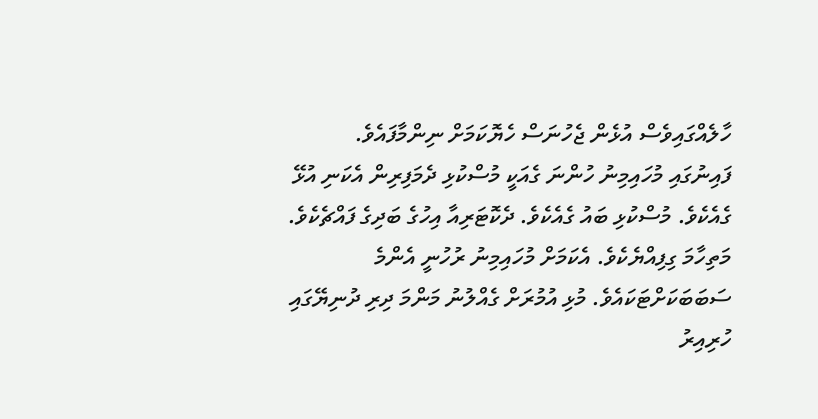ހާލެއްގައިވެސް އުޅެން ޖެހުނަސް ހެޔޮކަމަށް ނިންމާފައެވެ.
ފައިނުގައި މުހައިމިނު ހުންނަ ގެއަކީ މުސްކުޅި ދެމަފިރިން އެކަނި އުޅޭ ގެއެކެވެ. މުސްކުޅި ބައު ގެއެކެވެ. ދެކޮޓަރިއާ އިހުގެ ބަދިގެ ފައްޗެކެވެ. މަތިހާމަ ގިފިއްޔެކެވެ. އެކަމަށް މުހައިމިނު ރުހުނީ އެންމެ ސަބަބަކަށްޓަކައެވެ. މުޅި އުމުރަށް ގެއްލުނު މަންމަ ދިރި ދުނިޔޭގައި ހުރިއިރު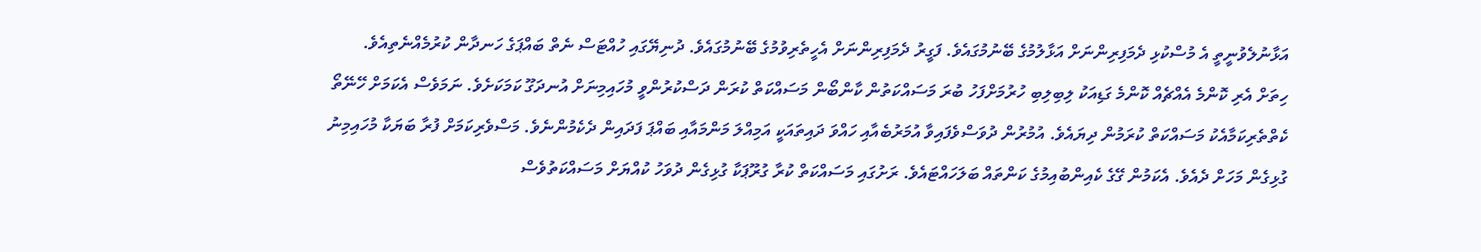އަޅާނުލެވުނީތީ އެ މުސްކުޅި ދެމަފިރިންނަށް އަޅާލުމުގެ ބޭނުމުގައެވެ. ފަގީރު ދެމަފިރިންނަށް އެހީތެރިވުމުގެ ބޭނުމުގައެވެ. ދުނިޔޭގައި ހުއްޓަސް ނެތް ބައްޕަގެ ހަނދާން ކުރުމެއްނެތިއެވެ.
ހިތަށް އެރި ކޮންމެ އެއްޗެއް ކޮންމެ ގަޑިއަކު ލިބިލިބި ހުރުމަށްފަހު ބުރަ މަސައްކަތުން ކާންބޯން މަސައްކަތް ކުރަން ދަސްކުރުންވީ މުހައިމިނަށް އުނދަގޫ ކަމަކަށެވެ. ނަމަވެސް އެކަމަށް ހޭނޭތޯ ކެތްތެރިކަމާއެކު މަސައްކަތް ކުރަމުން ދިޔައެވެ. އުމުރުން ދުވަސްވެފައިވާ އުމަރުބެއާއި ހައްވަ ދައިތައަކީ އަމިއްލަ މަންމައާއި ބައްޕަ ފަދައިން ދެކެމުންނެވެ. މަސްވެރިކަމަށް ފުރާ ބަޔަކާ މުހައިމިނު ގުޅިގެން މަހަށް ދެއެވެ. އެކަމުން ގޭގެ ކެއިންބުއިމުގެ ކަންތައް ބަލަހައްޓައެވެ. ރަށުގައި މަސައްކަތް ކުރާ ގުރޫޕަކާ ގުޅިގެން ދުވަހު ކުއްޔަށް މަސައްކަތުވެސް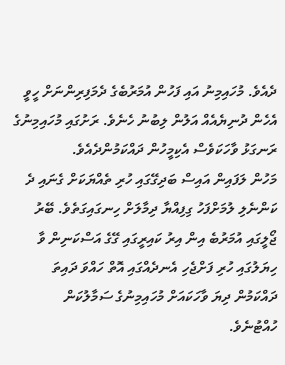ދެއެވެ. މުހައިމިނު އައި ފަހުން އުމަރުބެގެ ދެމަފިރިންނަށް ހީވީ އެހެން ދުނިޔެއެއް އަލުން ލިބުނު ހެނެވެ. ރަށުގައި މުހައިމިނުގެ ރަނގަޅު ވާހަކަވެސް އެކިމީހުން ދައްކަމުންދެއެވެ.
މަހުން ލަފައިން އައިސް ބަދިގޭގައި ހުރި ތެއްޔަކަށް ގެނައި ދެ ކަންނެލި ލުމަށްފަހު ގިފިއްޔާ ދިމާލަށް ހިނގައިގަތެވެ. ބޭރު ޖޯލީގައި އުމަރުބެ އިން އިރު ކައިރީގައި ގޭގެ އަސްކަނިން ވާ ހިޔަލުގައި ހުރި ފަށްޖެހި އެނދެއްގައި އޮތް ހައްވަ ދައިތަ ދައްކަމުން ދިޔަ ވާހަކައަށް މުހައިމިނުގެ ސަމާލުކަން ހުއްޓުނެވެ.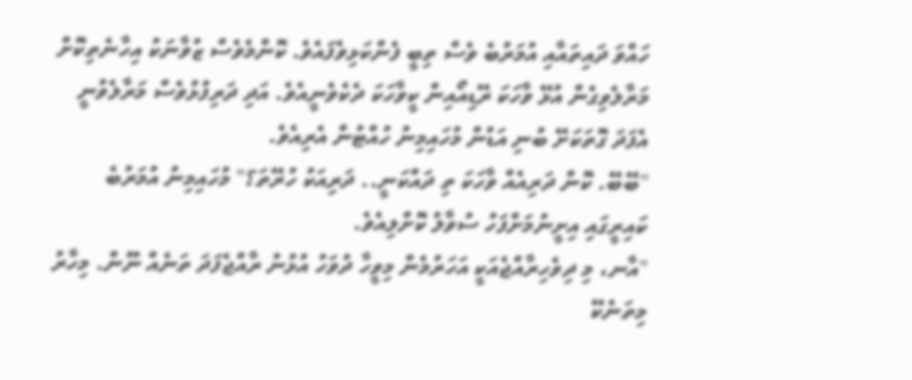ހައްވަ ދައިތައާއި އުމަރުބެ ވެސް ތިބީ ފެންކަޅިވެފައެވެ. ކޮންމެވެސް ޒުވާނަކު އިހާނެތިކޮށް މަރާލެވިގެން އުޅޭ ވާހަކަ ރޭޑިއޯއިން ކީވާހަކަ ދެކެވެނީއެވެ. އަދި ދަރިފުޅުވެސް މަރާލެވުނީ އެފަދަ ގޮތަކަށޭ ބުނި އަޑުން މުހައިމިނު ހުއްޓުން އެރިއެވެ.
"ބޭބޭ. ކޮން ދަރިއެއް ވާހަކަ ތި ދައްކަނީ.. ދަރިއަކު ހުރޭތަ؟" މުހައިމިނު އުމަރުބެ ކައިރީގައި އިށީނުމަށްފަހު ސުވާލު ކޮށްލިއެވެ.
"އާނ، މި ދިވެހިރާއްޖެއަކީ އަހަރުމެން މިވީހާ ދުވަހު އުޅުނު ރާއްޖެފަދަ ތަނެއް ނޫން. މިހާރު މިތަނެކޭ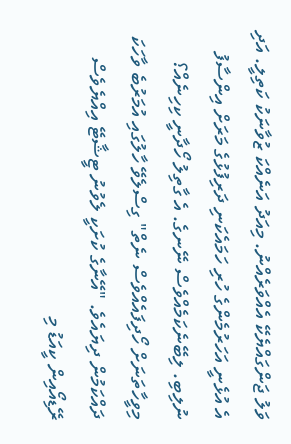ވަލު ޖަންގައްޔެކޭ އެއްވަރެއްނު. މިއަދު އަނެއްކަ ޒުވާނަކު ކަތިލީ. އަދި އެ އުޅެނީ އަހަރުމެންގެ ހުރި ހަމައެކަނި ދަރިފުޅުގެ މަރަށް އިންސާފު ނުލިބި. ލިބޭނެކަމެއްވެސް ނޭނގެ. އެ ގާތިލު ހޯދާނީ ކިހިނެއް؟ މިވީހާތަނަށް ހޯދިފައެއްވެސް ނެތް" ގިސްލެވޭ ހާލުގައި އުމަރުބެ ވާހަކަ ދައްކަމުން ދިޔައެވެ. "އޭނާގެ ކުށަކީ ލެވުނު ޓީޝާޓޭ އިއްޔެވެސް ރޭޑިއޯއިން ކީއަޑު މި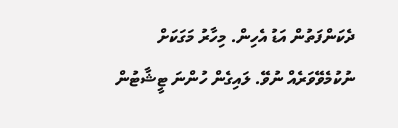ދެކަންފަތުން އަޑު އެހިން. މިހާރު މަގަކަށް ނުކުމެވޭވަރެއް ނުވޭ. ލައިގެން ހުންނަ ޓީޝާޓުން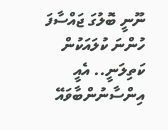ނޫނީ ބޮލުގަ ޖައްސާފަ ހުންނަ ކުލައަކުން ކަތިލަނީ.. އެއީ އިންސާނުންބާވައޭ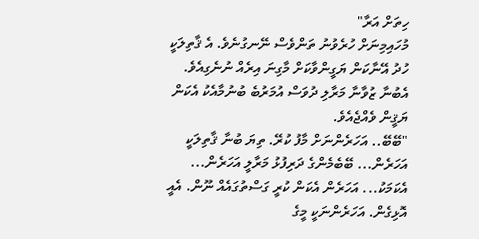ހިތަށް އަރާ"
މުހައިމިނަށް ހުރެވުނު ތަންވެސް ނޭނގުނެވެ. އެ ޤާތިލަކީ ހުދު އޭނާކަން ޔަގީންވާކަށް މާގިނަ އިރެއް ނުނެގިއެވެ. އެބުނާ ޒުވާނާ މަރާލި ދުވަސް އުމަރުބެ ބުނުމާއެކު އެކަން ޔަޤީން ވެއްޖެއެވެ.
"ބޭބޭ.. އަހަރެންނަށް މާފު ކުރޭ. ތިޔަ ބުނާ ޤާތިލަކީ އަހަރެން... ބޭބެމެންގެ ދަރިފުޅު މަރާލީ އަހަރެން... އެކަމަކު... އަހަރެން އެކަން ކުރީ ގަސްތުގައެއް ނޫން. އެއީ އޮޅިގެން. އަހަރެންނަކީ މީގެ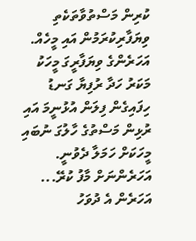ކުރިން މަސްތުވާތަކެތި ވިޔަފާރިކުރަމުން އައި މީހެއް. އަހަރެންގެ ވިޔަފާރީގަ މީހަކު މަކަރު ހަދާ ރުފިޔާ ގަނޑު ހިފައިގެން ފިލަން އުޅުނީމަ އައި ރުޅިން މަސްތުގެ ހާލުގަ ނުބައި މީހަކަށް ހަމަލާ ދެވުނީ. އަހަރެންނަށް މާފު ކުރޭ... އަހަރެން އެ ދުވަހު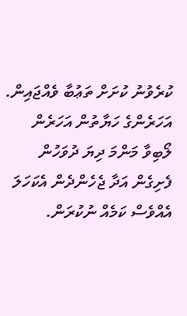ކުރެވުނު ކުށަށް ތަޢުބާ ވެއްޖައިން. އަހަރެންގެ ހަޔާތުން އަހަރެން ލޯބިވާ މަންމަ ދިޔަ ދުވަހުން ފެށިގެން އަދާ ޖެހެންދެން އެކަހަލަ އެއްވެސް ކަމެއް ނުކުރަން.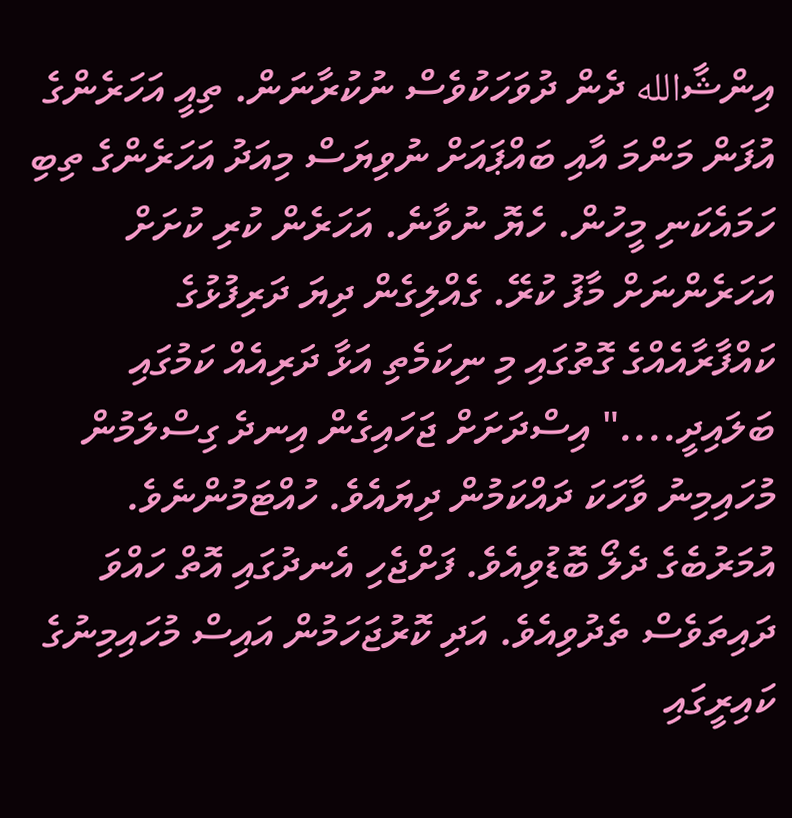އިންޝާالله ދެން ދުވަހަކުވެސް ނުކުރާނަން. ތިއީ އަހަރެންގެ އުފަން މަންމަ އާއި ބައްޕައަށް ނުވިޔަސް މިއަދު އަހަރެންގެ ތިބި ހަމައެކަނި މީހުން. ހެޔޮ ނުވާނެ. އަހަރެން ކުރި ކުށަށް އަހަރެންނަށް މާފު ކުރޭ. ގެއްލިގެން ދިޔަ ދަރިފުޅުގެ ކައްފާރާއެއްގެ ގޮތުގައި މި ނިކަމެތި އަޅާ ދަރިއެއް ކަމުގައި ބަލައިދީ...." އިސްދަށަށް ޖަހައިގެން އިނދެ ގިސްލަމުން މުހައިމިނު ވާހަކަ ދައްކަމުން ދިޔައެވެ. ހުއްޓަމުންނެވެ.
އުމަރުބެގެ ދެލޯ ބޮޑުވިއެވެ. ފަށްޖެހި އެނދުގައި އޮތް ހައްވަ ދައިތަވެސް ތެދުވިއެވެ. އަދި ކޮރުޖަހަމުން އައިސް މުހައިމިނުގެ ކައިރީގައި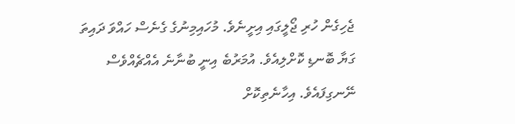ޖެހިގެން ހުރި ޖޯލީގައި އިށީނެވެ. މުހައިމިނުގެ ގެނެސް ހައްވަ ދައިތަ ގަޔާ ބޮނޑި ކޮށްލިއެވެ. އުމަރުބެ އިނީ ބުނާނެ އެއްޗެއްވެސް ނޭނގިފައެވެ. އިހާނެތިކޮށް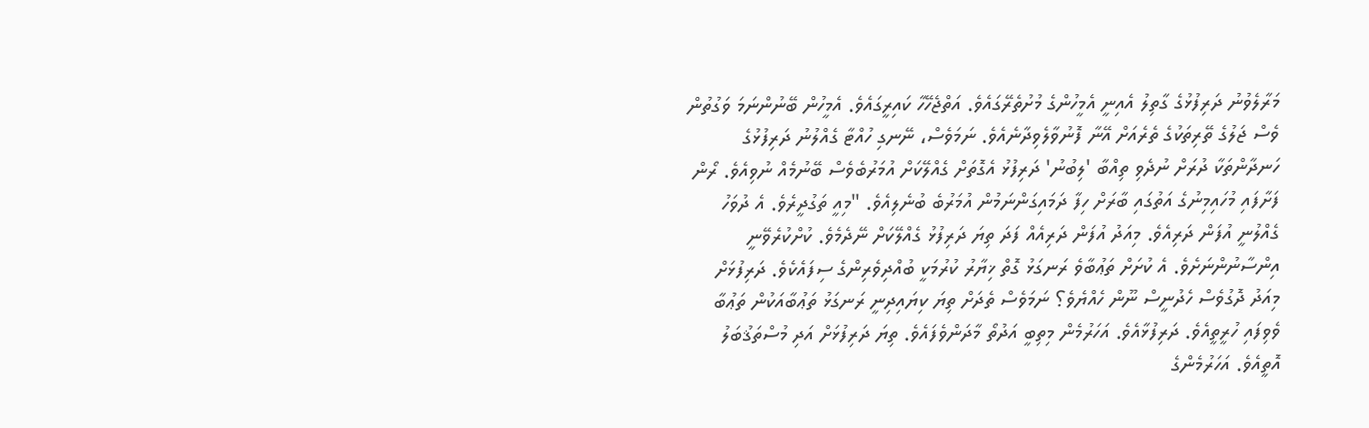މަރާލެވުނު ދަރިފުޅުގެ ގާތިލު އެއިނީ އެމީހުންގެ މުށުތެރޭގައެވެ. އަތްޖެހޭހާ ކައިރީގައެވެ. އެމީހުން ބޭނުންނަމަ ވަގުތުން ވެސް ޖަލުގެ ތޭރިތަކުގެ ތެރެއަށް އޭނާ ފޮނުވާލެވިދާނެއެވެ. ނަމަވެސް، ނޭނގި ހުއްޓާ ގެއްލުނު ދަރިފުޅުގެ ހަނދާންތަކާ ދުރަށް ނުދެވި ތިއްބާ 'ލިބުނު' ދަރިފުޅު އެގޮތަށް ގެއްލޭކަށް އުމަރުބެވެސް ބޭނުމެއް ނުވިއެވެ. ރޯން ފަށާފައި މުހައިމިނުގެ އަތުގައި ބާރަށް ހިފާ ދަމައިގަންނަމުން އުމަރުބެ ބުނެލިއެވެ. "މިއީ ތަގުދީރެވެ. އެ ދުވަހު ގެއްލުނީ އުފަން ދަރިއެވެ. މިއަދު އުފަން ދަރިއެއް ފަދަ ތިޔަ ދަރިފުޅު ގެއްލޭކަށް ނޭދެމެވެ. ކުށްކުރެވޭނީ އިންސާނުންނަށެވެ. އެ ކުށަށް ތަޢުބާވެ ރަނގަޅު ގޮތް ޚިޔާރު ކުރުމަކީ ބުއްދިވެރިންގެ ސިފައެކެވެ. ދަރިފުޅަށް މިއަދު ދޮގުވެސް ހެދުނީސް ނޫން ހެއްޔެވެ؟ ނަމަވެސް ތެދަށް ތިޔަ ކިޔައިދިނީ ރަނގަޅު ތަޢުބާއަކުން ތަޢުބާ ވެވިފައި ހުރީތީއެވެ. ދަރިފުޅާއެވެ. އަހަރުމެން މިތިބީ އަދުތޯ މާދަންވެފައެވެ. ތިޔަ ދަރިފުޅަށް އަދި މުސްތަޤުބަލު އޮތީއެވެ. އަހަރުމެންގެ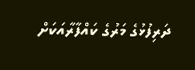ދަރިފުޅުގެ މަރުގެ ކައްފާރާއަކަށް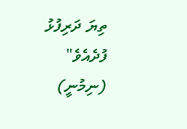ތިޔަ ދަރިފުޅު ފުދެއެވެ"
(ނިމުނީ)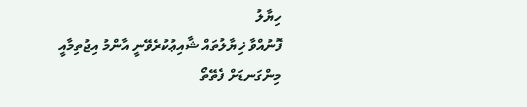ހިޔާލު
ފޮނުއްވާ ޚިޔާލުތައް ޝާއިޢުކުރެވޭނީ އާންމު އިޖުތިމާއީ މިންގަނޑަށް ފެތޭތޯ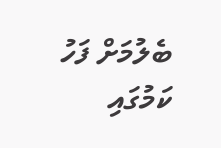ބެލުމަށް ފަހު ކަމުގައި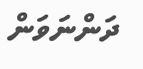ދަންނަވަން